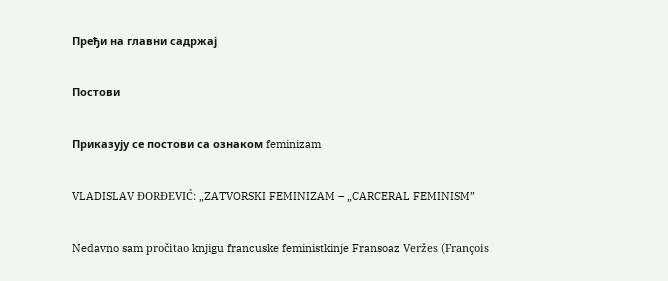Пређи на главни садржај

Постови

Приказују се постови са ознаком feminizam

VLADISLAV ĐORĐEVIĆ: „ZATVORSKI FEMINIZAM – „CARCERAL FEMINISM”

Nedavno sam pročitao knjigu francuske feministkinje Fransoaz Veržes (François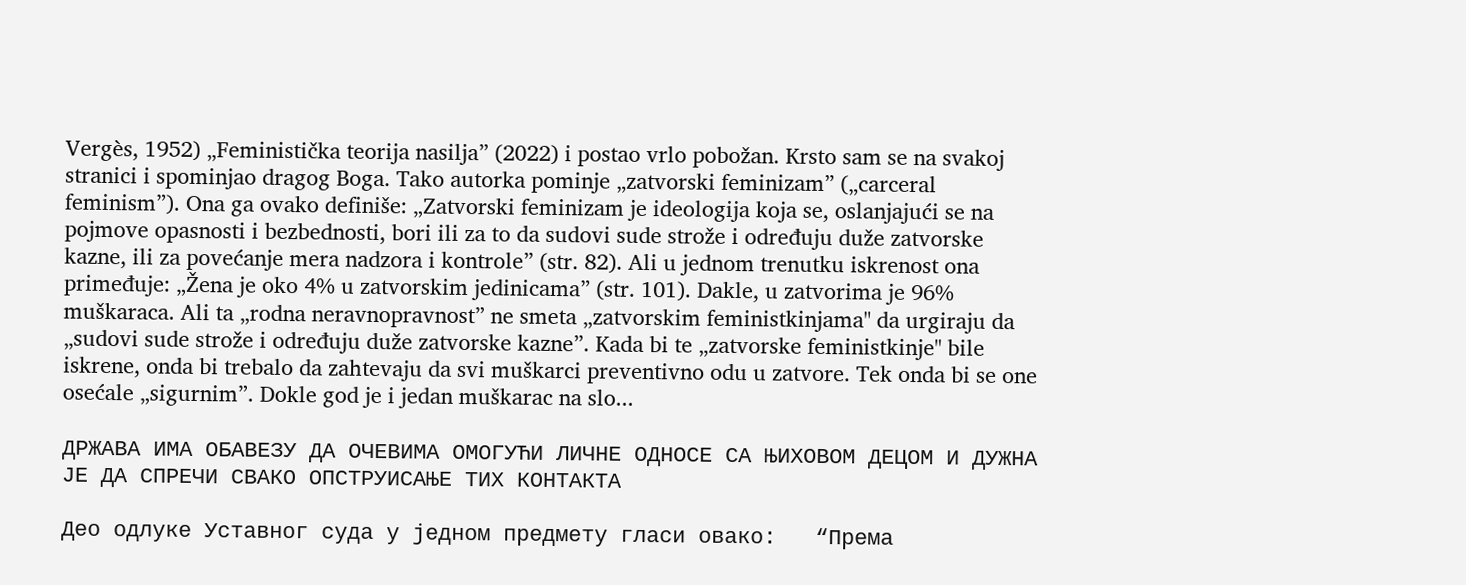Vergès, 1952) „Feministička teorija nasilja” (2022) i postao vrlo pobožan. Krsto sam se na svakoj stranici i spominjao dragog Boga. Tako autorka pominje „zatvorski feminizam” („carceral feminism”). Ona ga ovako definiše: „Zatvorski feminizam je ideologija koja se, oslanjajući se na pojmove opasnosti i bezbednosti, bori ili za to da sudovi sude strože i određuju duže zatvorske kazne, ili za povećanje mera nadzora i kontrole” (str. 82). Ali u jednom trenutku iskrenost ona primeđuje: „Žena je oko 4% u zatvorskim jedinicama” (str. 101). Dakle, u zatvorima je 96% muškaraca. Ali ta „rodna neravnopravnost” ne smeta „zatvorskim feministkinjama" da urgiraju da „sudovi sude strože i određuju duže zatvorske kazne”. Kada bi te „zatvorske feministkinje" bile iskrene, onda bi trebalo da zahtevaju da svi muškarci preventivno odu u zatvore. Tek onda bi se one osećale „sigurnim”. Dokle god je i jedan muškarac na slo...

ДРЖАВА ИМА ОБАВЕЗУ ДА ОЧЕВИМА ОМОГУЋИ ЛИЧНЕ ОДНОСЕ СА ЊИХОВОМ ДЕЦОМ И ДУЖНА ЈЕ ДА СПРЕЧИ СВАКО ОПСТРУИСАЊЕ ТИХ КОНТАКТА

Део одлуке Уставног суда у једном предмету гласи овако:   “Према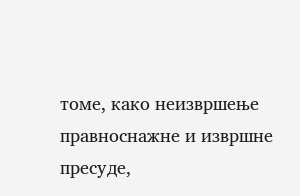томе, како неизвршење правноснажне и извршне пресуде,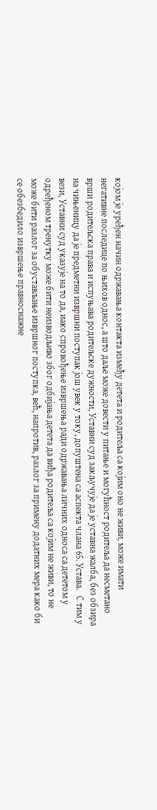којом је уређен начин одржавања контакта између детета и родитеља са којим оно не живи, може имати негативне последице по њихов однос, а што даље може довести у питање и могућност родитеља да несметано врши родитељска права и испуњава родитељске дужности, Уставни суд закључује да је уставна жалба, без обзира на чињеницу да је предметни извршни поступак још увек у току, допуштена са аспекта члана 65. Устава.   С тим у вези, Уставни суд указује на то да, иако спровођење извршења ради одржавања личних односа са дететом у одређеном тренутку може бити неизводљиво због одбијања детета да виђа родитеља са којим не живи, то не може бити разлог за обустављање извршног поступка, већ, напротив, разлог за примену додатних мера како би се обезбедило извршење правноснажне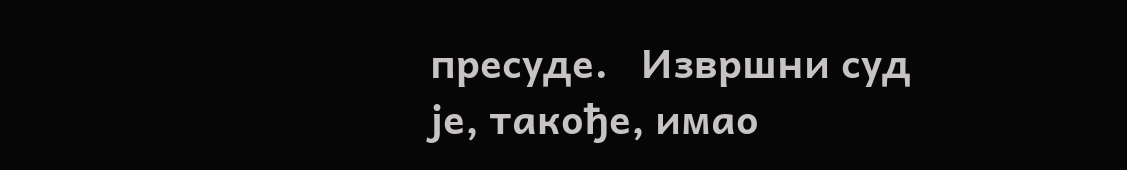пресуде.   Извршни суд је, такође, имао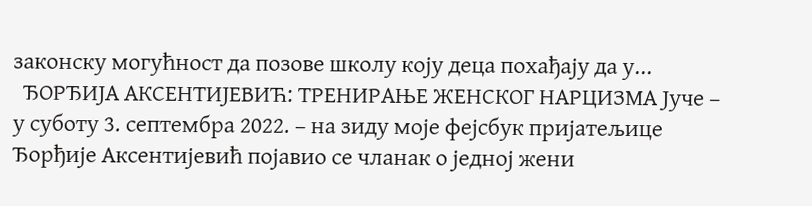законску могућност да позове школу коју деца похађају да у...
  ЂОРЂИЈА АКСЕНТИЈЕВИЋ: ТРЕНИРАЊЕ ЖЕНСКОГ НАРЦИЗМА Јуче – у суботу 3. септембра 2022. – на зиду моје фејсбук пријатељице Ђорђије Аксентијевић појавио се чланак о једној жени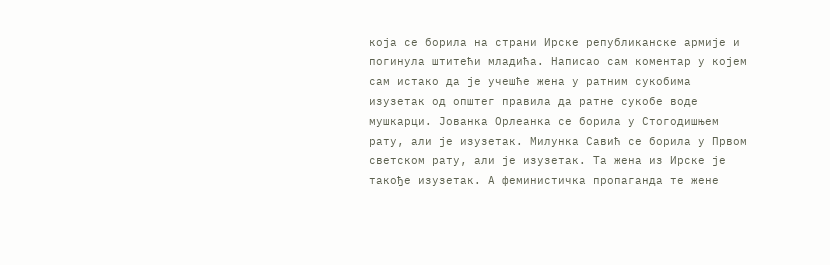која се борила на страни Ирске републиканске армије и погинула штитећи младића. Написао сам коментар у којем сам истако да је учешће жена у ратним сукобима изузетак од општег правила да ратне сукобе воде мушкарци. Јованка Орлеанка се борила у Стогодишњем рату, али је изузетак. Милунка Савић се борила у Првом светском рату, али је изузетак. Та жена из Ирске је такође изузетак. А феминистичка пропаганда те жене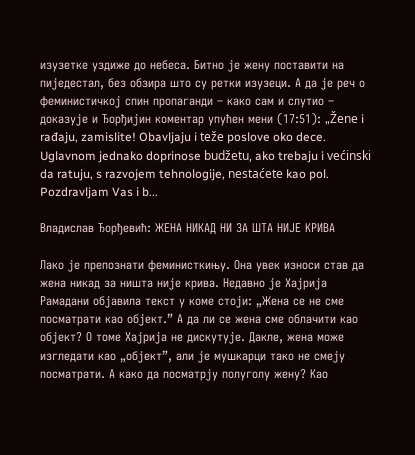изузетке уздиже до небеса. Битно је жену поставити на пиједестал, без обзира што су ретки изузеци. А да је реч о феминистичкој спин пропаганди – како сам и слутио – доказује и Ђорђијин коментар упућен мени (17:51): „Žene i rađaju, zamislite! Obavljaju i teže poslove oko dece. Uglavnom jednako doprinose budžetu, ako trebaju i većinski da ratuju, s razvojem tehnologije, nestaćete kao pol. Pozdravljam Vas i b...

Владислав Ђорђевић: ЖЕНА НИКАД НИ ЗА ШТА НИЈЕ КРИВА

Лако је препознати феминисткињу. Она увек износи став да жена никад за ништа није крива. Недавно је Хајрија Рамадани објавила текст у коме стоји: „Жена се не сме посматрати као објект.” А да ли се жена сме облачити као објект? О томе Хајрија не дискутује. Дакле, жена може изгледати као „објект”, али је мушкарци тако не смеју посматрати. А како да посматрју полуголу жену? Као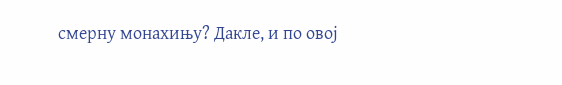смерну монахињу? Дакле, и по овој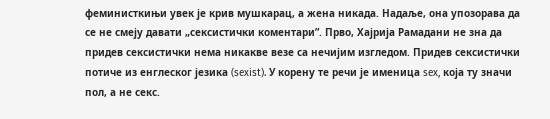феминисткињи увек је крив мушкарац, а жена никада. Надаље, она упозорава да се не смеју давати „сексистички коментари”. Прво, Хајрија Рамадани не зна да придев сексистички нема никакве везе са нечијим изгледом. Придев сексистички потиче из енглеског језика (sexist). У корену те речи је именица sex, која ту значи пол, а не секс.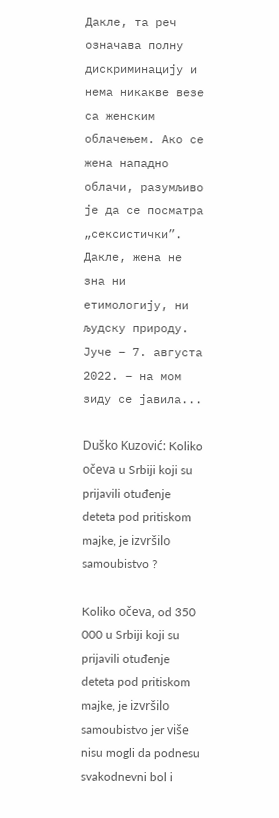Дакле, та реч означава полну дискриминацију и нема никакве везе са женским облачењем. Ако се жена нападно облачи, разумљиво је да се посматра „сексистички”. Дакле, жена не зна ни етимологију, ни људску природу. Јуче – 7. августа 2022. – на мом зиду се јавила...

Duško Kuzović: Koliko očeva u Srbiji koji su prijavili otuđenje deteta pod pritiskom majke, je izvršilo samoubistvo ?

Koliko očeva, od 350 000 u Srbiji koji su prijavili otuđenje deteta pod pritiskom majke, je izvršilo samoubistvo jer više nisu mogli da podnesu svakodnevni bol i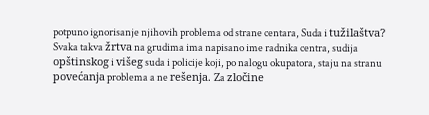potpuno ignorisanje njihovih problema od strane centara, Suda i tužilaštva? Svaka takva žrtva na grudima ima napisano ime radnika centra, sudija opštinskog i višeg suda i policije koji, po nalogu okupatora, staju na stranu povećanja problema a ne rešenja. Za zločine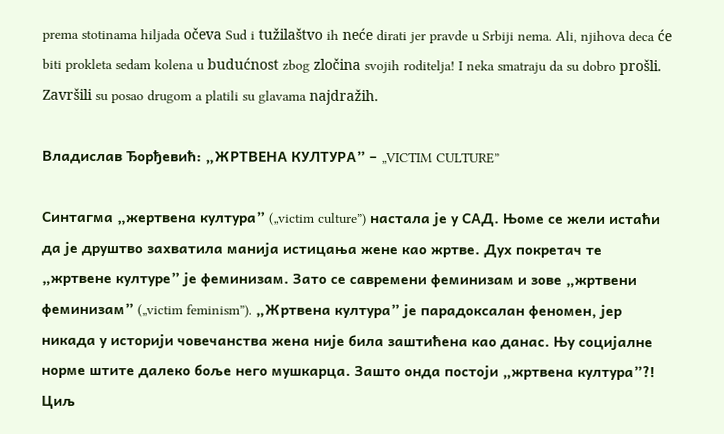prema stotinama hiljada očeva Sud i tužilaštvo ih neće dirati jer pravde u Srbiji nema. Ali, njihova deca će biti prokleta sedam kolena u budućnost zbog zločina svojih roditelja! I neka smatraju da su dobro prošli. Završili su posao drugom a platili su glavama najdražih.

Владислав Ђорђевић: „ЖРТВЕНА КУЛТУРА” – „VICTIM CULTURE”

Синтагма „жертвена култура” („victim culture”) настала је у САД. Њоме се жели истаћи да је друштво захватила манија истицања жене као жртве. Дух покретач те „жртвене културе” је феминизам. Зато се савремени феминизам и зове „жртвени феминизам” („victim feminism”). „Жртвена култура” је парадоксалан феномен, јер никада у историји човечанства жена није била заштићена као данас. Њу социјалне норме штите далеко боље него мушкарца. Зашто онда постоји „жртвена култура”?! Циљ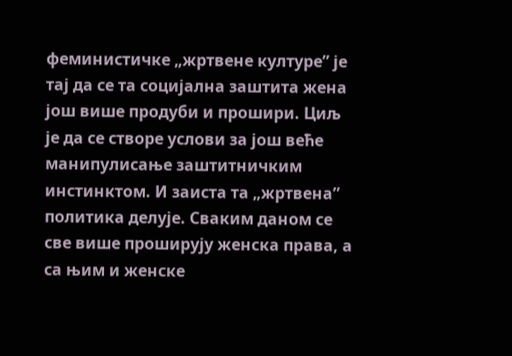феминистичке „жртвене културе” је тај да се та социјална заштита жена још више продуби и прошири. Циљ је да се створе услови за још веће манипулисање заштитничким инстинктом. И заиста та „жртвена” политика делује. Сваким даном се све више проширују женска права, а са њим и женске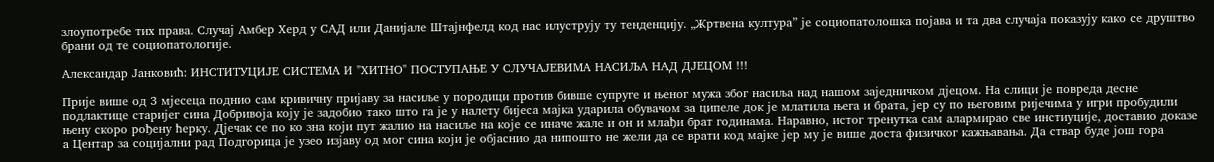злоупотребе тих права. Случај Амбер Херд у САД или Данијале Штајнфелд код нас илуструју ту тенденцију. „Жртвена култура” је социопатолошка појава и та два случаја показују како се друштво брани од те социопатологије.

Aлександар Јанковић: ИНСТИТУЦИЈЕ СИСТЕМА И "ХИТНО" ПОСТУПАЊЕ У СЛУЧАЈЕВИМА НАСИЉА НАД ДЈЕЦОМ !!!

Прије више од 3 мјесеца поднио сам кривичну пријаву за насиље у породици против бивше супруге и њеног мужа због насиља над нашом заједничком дјецом. На слици је повреда десне подлактице старијег сина Добривоја коју је задобио тако што га је у налету бијеса мајка ударила обувачом за ципеле док је млатила њега и брата, јер су по његовим ријечима у игри пробудили њену скоро рођену ћерку. Дјечак се по ко зна који пут жалио на насиље на које се иначе жале и он и млађи брат годинама. Наравно, истог тренутка сам алармирао све инстиуције, доставио доказе а Центар за социјални рад Подгорица је узео изјаву од мог сина који је објаснио да нипошто не жели да се врати код мајке јер му је више доста физичког кажњавања. Да ствар буде још гора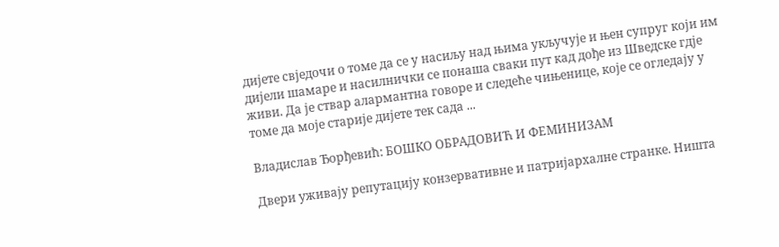дијете свједочи о томе да се у насиљу над њима укључује и њен супруг који им дијели шамаре и насилнички се понаша сваки пут кад дође из Шведске гдје живи. Да је ствар алармантна говоре и следеће чињенице, које се огледају у томе да моје старије дијете тек сада ...

Владислав Ђорђевић: БОШКО ОБРАДОВИЋ И ФЕМИНИЗАМ

Двери уживају репутацију конзервативне и патријархалне странке. Ништа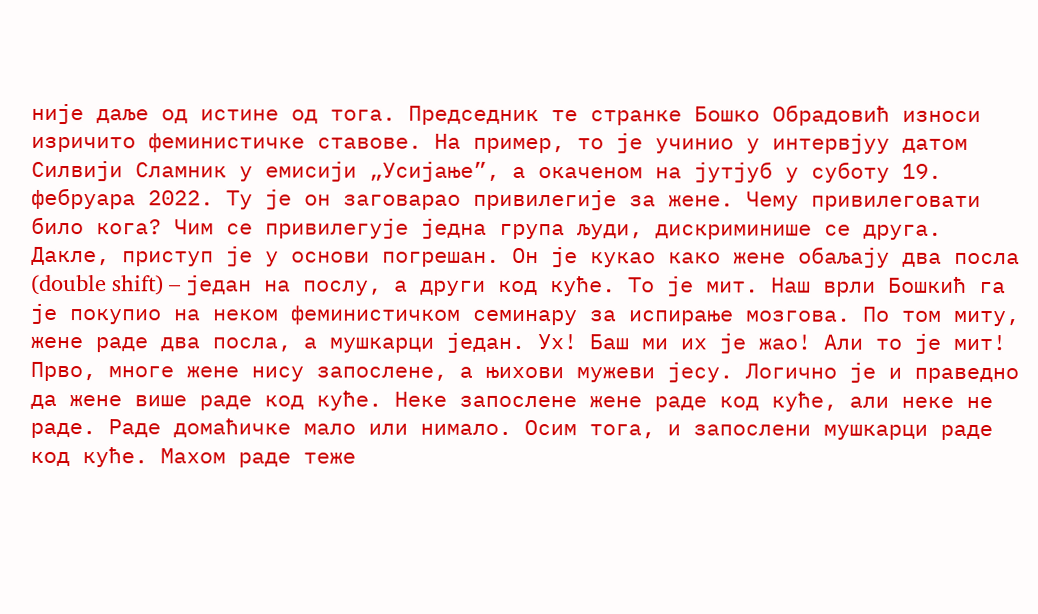није даље од истине од тога. Председник те странке Бошко Обрадовић износи изричито феминистичке ставове. На пример, то је учинио у интервјуу датом Силвији Сламник у емисији „Усијање”, а окаченом на јутјуб у суботу 19. фебруара 2022. Ту је он заговарао привилегије за жене. Чему привилеговати било кога? Чим се привилегује једна група људи, дискриминише се друга. Дакле, приступ је у основи погрешан. Он је кукао како жене обаљају два посла (double shift) – један на послу, а други код куће. То је мит. Наш врли Бошкић га је покупио на неком феминистичком семинару за испирање мозгова. По том миту, жене раде два посла, а мушкарци један. Ух! Баш ми их је жао! Али то је мит! Прво, многе жене нису запослене, а њихови мужеви јесу. Логично је и праведно да жене више раде код куће. Неке запослене жене раде код куће, али неке не раде. Раде домаћичке мало или нимало. Осим тога, и запослени мушкарци раде код куће. Махом раде теже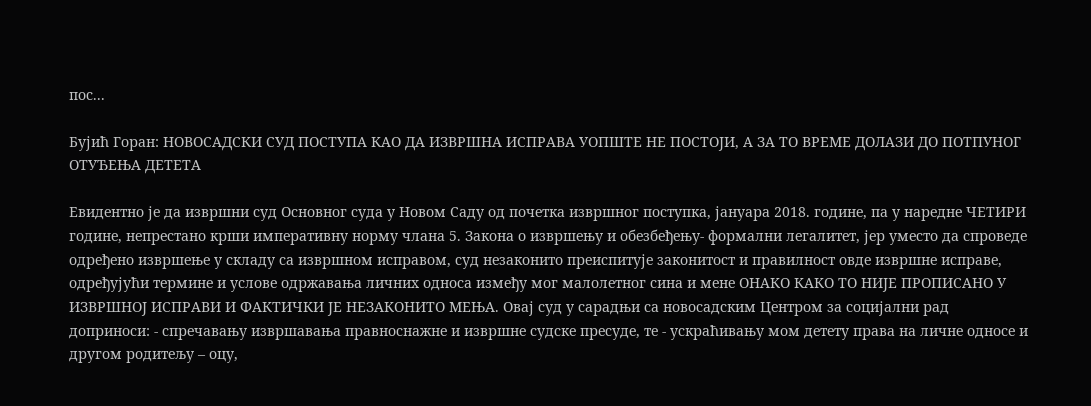пос...

Бујић Горан: НОВОСАДСКИ СУД ПОСТУПА КАО ДА ИЗВРШНА ИСПРАВА УОПШТЕ НЕ ПОСТОЈИ, А ЗА ТО ВРЕМЕ ДОЛАЗИ ДО ПОТПУНОГ ОТУЂЕЊА ДЕТЕТА

Евидентно је да извршни суд Основног суда у Новом Саду од почетка извршног поступка, јануара 2018. године, па у наредне ЧЕТИРИ године, непрестано крши императивну норму члана 5. Закона о извршењу и обезбеђењу- формални легалитет, јер уместо да спроведе одређено извршење у складу са извршном исправом, суд незаконито преиспитује законитост и правилност овде извршне исправе, одређујући термине и услове одржавања личних односа између мог малолетног сина и мене ОНАКО КАКО ТО НИЈЕ ПРОПИСАНО У ИЗВРШНОЈ ИСПРАВИ И ФАКТИЧКИ ЈЕ НЕЗАКОНИТО МЕЊА. Овај суд у сарадњи са новосадским Центром за социјални рад доприноси: - спречавању извршавања правноснажне и извршне судске пресуде, те - ускраћивању мом детету права на личне односе и другом родитељу – оцу,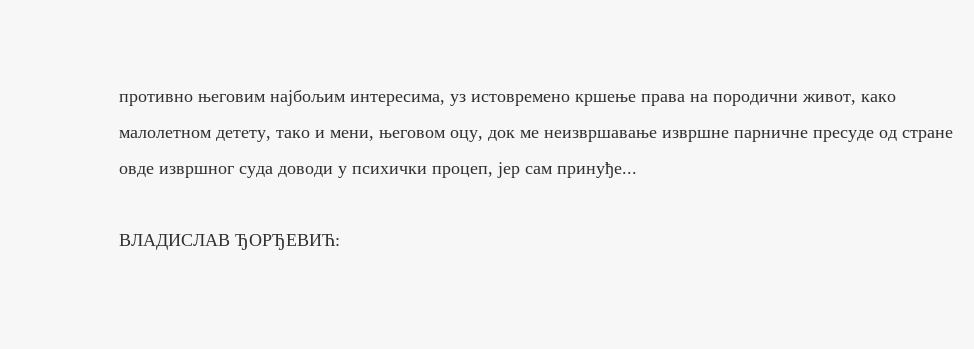противно његовим најбољим интересима, уз истовремено кршење права на породични живот, како малолетном детету, тако и мени, његовом оцу, док ме неизвршавање извршне парничне пресуде од стране овде извршног суда доводи у психички процеп, јер сам принуђе...

ВЛАДИСЛАВ ЂОРЂЕВИЋ: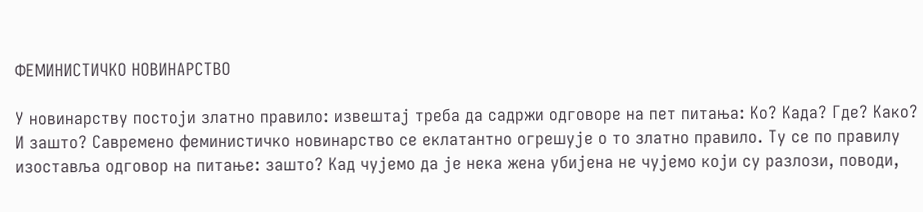ФЕМИНИСТИЧКО НОВИНАРСТВО

У новинарству постоји златно правило: извештај треба да садржи одговоре на пет питања: Ко? Када? Где? Како? И зашто? Савремено феминистичко новинарство се еклатантно огрешује о то златно правило. Ту се по правилу изоставља одговор на питање: зашто? Кад чујемо да је нека жена убијена не чујемо који су разлози, поводи,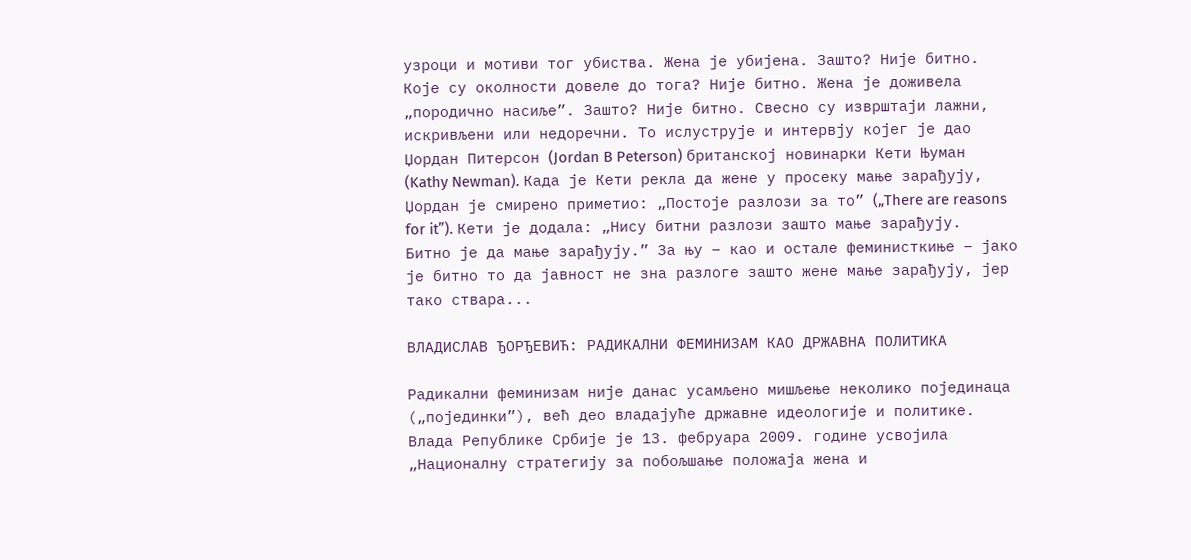узроци и мотиви тог убиства. Жена је убијена. Зашто? Није битно. Које су околности довеле до тога? Није битно. Жена је доживела „породично насиље”. Зашто? Није битно. Свесно су изврштаји лажни, искривљени или недоречни. То ислуструје и интервју којег је дао Џордан Питерсон (Jordan B Peterson) британској новинарки Кети Њуман (Kathy Newman). Када је Кети рекла да жене у просеку мање зарађују, Џордан је смирено приметио: „Постоје разлози за то” („There are reasons for it”). Кети је додала: „Нису битни разлози зашто мање зарађују. Битно је да мање зарађују.” За њу – као и остале феминисткиње – јако је битно то да јавност не зна разлоге зашто жене мање зарађују, јер тако ствара...

ВЛАДИСЛАВ ЂОРЂЕВИЋ: РАДИКАЛНИ ФЕМИНИЗАМ КАО ДРЖАВНА ПОЛИТИКА

Радикални феминизaм није данас усамљено мишљење неколико појединаца („појединки”), већ део владајуће државне идеологије и политике. Влада Републике Србије је 13. фебруара 2009. године усвојила „Националну стратегију за побољшање положаја жена и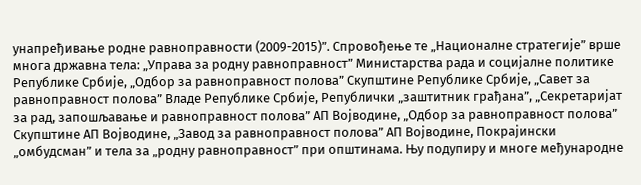унапређивање родне равноправности (2009-2015)”. Спровођење те „Националне стратегије” врше многа државна тела: „Управа за родну равноправност” Министарства рада и социјалне политике Републике Србије, „Одбор за равноправност полова” Скупштине Републике Србије, „Савет за равноправност полова” Владе Републике Србије, Републички „заштитник грађана”, „Секретаријат за рад, запошљавање и равноправност полова” АП Војводине, „Одбор за равноправност полова” Скупштине АП Војводине, „Завод за равноправност полова” АП Војводине, Покрајински „омбудсман” и тела за „родну равноправност” при општинама. Њу подупиру и многе међународне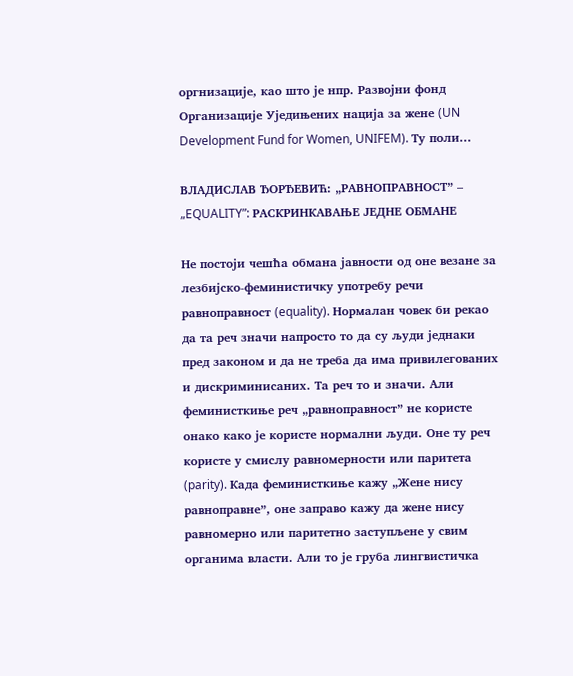оргнизације, као што је нпр. Развојни фонд Организације Уједињених нација за жене (UN Development Fund for Women, UNIFEM). Ту поли...

ВЛАДИСЛАВ ЂОРЂЕВИЋ: „РАВНОПРАВНОСТ” – „EQUALITY”: РАСКРИНКАВАЊЕ ЈЕДНЕ ОБМАНЕ

Не постоји чешћа обмана јавности од оне везане за лезбијско-феминистичку употребу речи равноправност (equality). Нормалан човек би рекао да та реч значи напросто то да су људи једнаки пред законом и да не треба да има привилегованих и дискриминисаних. Та реч то и значи. Али феминисткиње реч „равноправност” не користе онако како је користе нормални људи. Оне ту реч користе у смислу равномерности или паритета (parity). Када феминисткиње кажу „Жене нису равноправне”, оне заправо кажу да жене нису равномерно или паритетно заступљене у свим органима власти. Али то је груба лингвистичка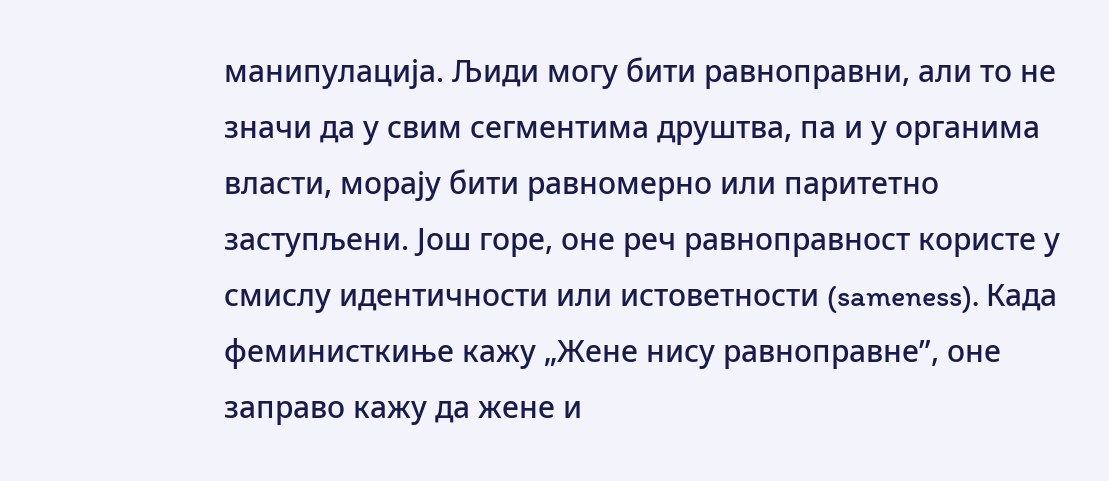манипулација. Љиди могу бити равноправни, али то не значи да у свим сегментима друштва, па и у органима власти, морају бити равномерно или паритетно заступљени. Још горе, оне реч равноправност користе у смислу идентичности или истоветности (sameness). Када феминисткиње кажу „Жене нису равноправне”, оне заправо кажу да жене и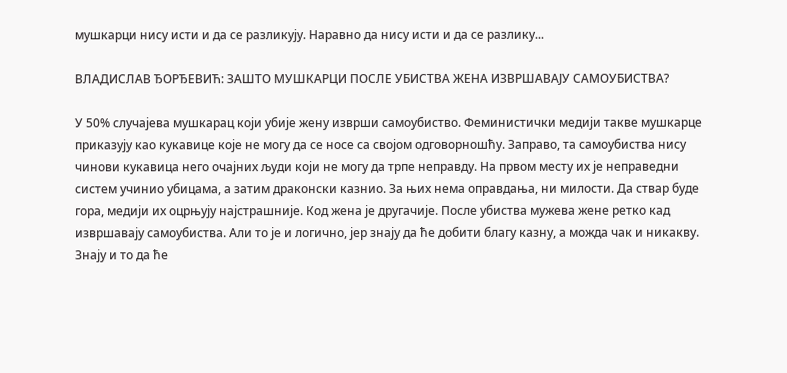мушкарци нису исти и да се разликују. Наравно да нису исти и да се разлику...

ВЛАДИСЛАВ ЂОРЂЕВИЋ: ЗАШТО МУШКАРЦИ ПОСЛЕ УБИСТВА ЖЕНА ИЗВРШАВАЈУ САМОУБИСТВА?

У 50% случајева мушкарац који убије жену изврши самоубиство. Феминистички медији такве мушкарце приказују као кукавице које не могу да се носе са својом одговорношћу. Заправо, та самоубиства нису чинови кукавица него очајних људи који не могу да трпе неправду. На првом месту их је неправедни систем учинио убицама, а затим драконски казнио. За њих нема оправдања, ни милости. Да ствар буде гора, медији их оцрњују најстрашније. Код жена је другачије. После убиства мужева жене ретко кад извршавају самоубиства. Али то је и логично, јер знају да ће добити благу казну, а можда чак и никакву. Знају и то да ће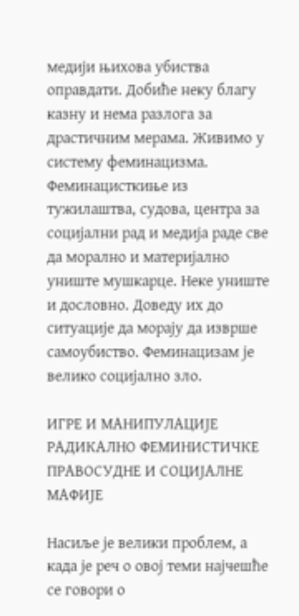медији њихова убиства оправдати. Добиће неку благу казну и нема разлога за драстичним мерама. Живимо у систему феминацизма. Феминацисткиње из тужилаштва, судова, центра за социјални рад и медија раде све да морално и материјално униште мушкарце. Неке униште и дословно. Доведу их до ситуације да морају да изврше самоубиство. Феминацизам је велико социјално зло.

ИГРЕ И МАНИПУЛАЦИЈЕ РАДИКАЛНО ФЕМИНИСТИЧКЕ ПРАВОСУДНЕ И СОЦИЈАЛНЕ МАФИЈЕ

Насиље је велики проблем, а када је реч о овој теми најчешће се говори о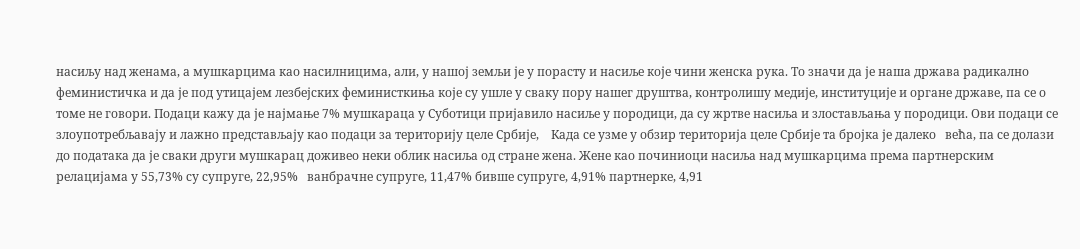насиљу над женама, а мушкарцима као насилницима, али, у нашој земљи је у порасту и насиље које чини женска рука. То значи да је наша држава радикално феминистичка и да је под утицајем лезбејских феминисткиња које су ушле у сваку пору нашег друштва, контролишу медије, институције и органе државе, па се о томе не говори. Подаци кажу да је најмање 7% мушкараца у Суботици пријавило насиље у породици, да су жртве насиља и злостављања у породици. Ови подаци се злоупотребљавају и лажно представљају као подаци за територију целе Србије,    Када се узме у обзир територија целе Србије та бројка је далеко   већа, па се долази до података да је сваки други мушкарац доживео неки облик насиља од стране жена. Жене као починиоци насиља над мушкарцима према партнерским релацијама у 55,73% су супруге, 22,95%   ванбрачне супруге, 11,47% бивше супруге, 4,91% партнерке, 4,91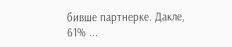бивше партнерке. Дакле, 61% ...